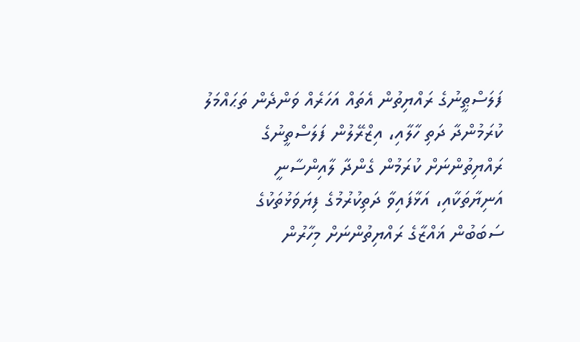ފަލަސްޠީނުގެ ރައްޔިތުން އެތައް އަހަރެއް ވަންދެން ތަޙައްމަލު ކުރަމުންދާ ދަތި ހާލާއި، އިޒްރޭލުން ފަލަސްތީނުގެ ރައްޔިތުންނަށް ކުރަމުން ގެންދާ ލާއިންސާނީ އަނިޔާތަކާއި، އަޅާފައިވާ ދަތިކުރުމުގެ ފިޔަވަޅުތަކުގެ ސަބަބުން ޣައްޒާގެ ރައްޔިތުންނަށް މިހާރުން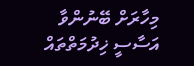މިހާރަށް ބޭނުންވާ އަސާސީ ޚިދުމަތްތައް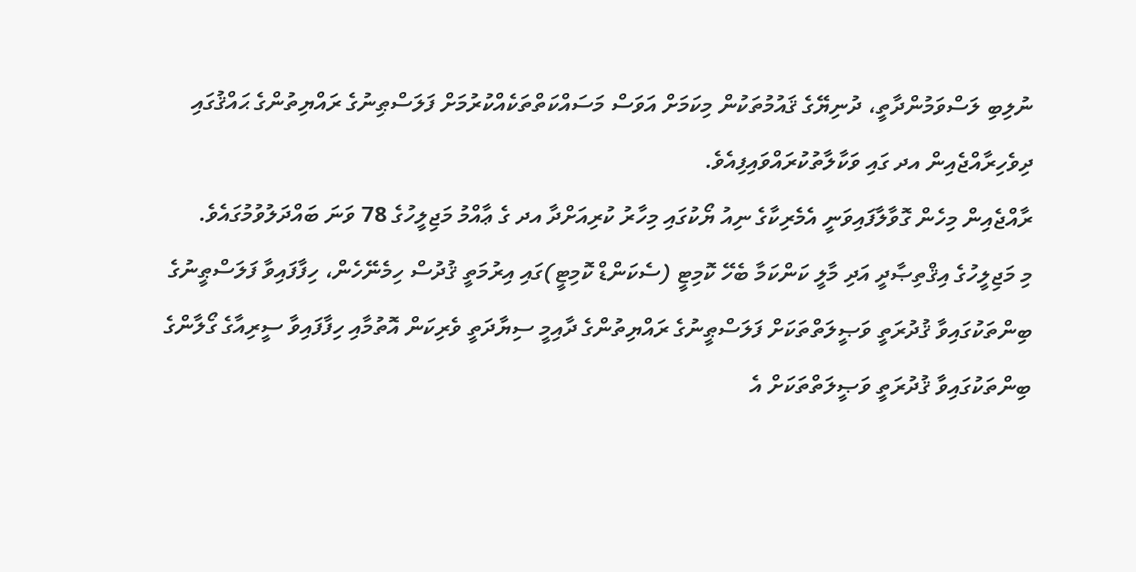ނުލިބި ލަސްވަމުންދާތީ، ދުނިޔޭގެ ޤައުމުތަކުން މިކަމަށް އަވަސް މަސައްކަތްތަކެއްކުރުމަށް ފަލަސްޠިނުގެ ރައްޔިތުންގެ ޙައްޤުގައި ދިވެހިރާއްޖެއިން އދ ގައި ވަކާލާތުކުރައްވައިފިއެވެ.
ރާއްޖެއިން މިހެން ގޮވާލާފައިވަނީ އެމެރިކާގެ ނިއު ޔޯކުގައި މިހާރު ކުރިއަށްދާ އދ ގެ ޢާއްމު މަޖިލީހުގެ 78 ވަނަ ބައްދަލުވުމުގައެވެ.
މި މަޖިލީހުގެ އިޤްތިޞާދީ އަދި މާލީ ކަންކަމާ ބެހޭ ކޮމިޓީ (ސެކަންޑް ކޮމިޓީ)ގައި އިރުމަތީ ޤުދުސް ހިމެނޭހެން، ހިފާފައިވާ ފަލަސްޠީނުގެ ބިންތަކުގައިވާ ޤުދުރަތީ ވަޞީލަތްތަކަށް ފަލަސްޠީނުގެ ރައްޔިތުންގެ ދާއިމީ ސިޔާދަތީ ވެރިކަން އޮތުމާއި ހިފާފައިވާ ސީރިއާގެ ގޯލާންގެ ބިންތަކުގައިވާ ޤުދުރަތީ ވަޞީލަތްތަކަށް އެ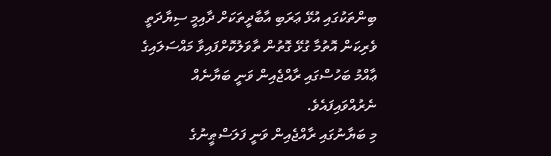ބިންތަކުގައި އުޅޭ ޢަރަބި އާބާދީތަކަށް ދާއިމީ ސިޔާދަތީ ވެރިކަން އޮތުމާ ގުޅޭ ގޮތުން ތާވަލުކޮށްފައިވާ މައްސަލައިގެ ޢާއްމު ބަހުސްގައި ރާއްޖެއިން ވަނީ ބަޔާނެއް ނެރުއްވައިފައެވެ.
މި ބަޔާނުގައި ރާއްޖެއިން ވަނީ ފަލަސްޠީނުގެ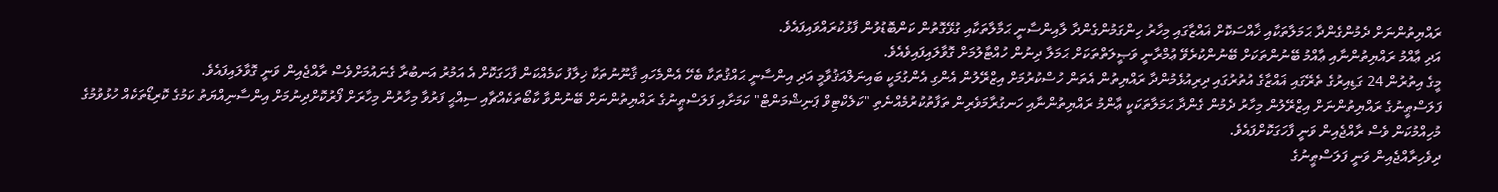ރައްޔިތުންނަށް ދެމުންގެންދާ ޙަމަލާތަކާއި ޚާއްސަކޮށް ޣައްޒާގައި މިހާރު ހިންގަމުންގެންދާ ލާއިންސާނީ ޙަމާލާތަކާއި ގުޅޭގޮތުން ކަންބޮޑުވުން ފާޅުކުރައްވައިފައެވެ.
އަދި ޢާއްމު ރައްޔިތުންނާއި ޢާއްމު ބޭނުންތަކަށް ބޭނުންކުރެވޭ ޢުމްރާނީ ވަޞީލަތްތަކަށް ޙަމަލާ ދިނުން ހުއްޓާލުމަށް ގޮވާލައިފައިވެއެވެ.
މީގެ އިތުރުން 24 ގަޑިއިރުގެ ތެރޭގައި ޣައްޒާގެ އުތުރުގައި ދިރިއުޅެމުންދާ ރައްޔިތުން އެތަން ހުސްކުރުމަށް އިޒްރޭލުން އެންގި އެންގުމަކީ ބައިނަލްއަޤުވާމީ އަދި އިންސާނީ ޙައްޤުތަކާ ބެހޭ އެންމެހައި ޤާނޫނުތަކާ ޚިލާފު ކަމެއްކަން ފާހަގަކޮށް އެ އަމުރު އަނބުރާ ގެނައުމަށްވެސް ރާއްޖެއިން ވަނީ ގޮވާލައިފައެވެ.
ފަލަސްޠީނުގެ ރައްޔިތުންނަށް އިޒްރޭލުން މިހާރު ދެމުން ގެންދާ ޙަމަލާތަކަކީ ޢާންމު ރައްޔިތުންނާއި ހަނގުރާމަވެރިން ތަފާތުކުރުމެއްނެތި "ކަލެކްޓިވް ޕަނިޝްމަންޓް" ކަމަށާއި ފަލަސްޠީނުގެ ރައްޔިތުންނަށް ބޭނުންވާ ކާބޯތަކެއްޗާއި ސިއްޙީ ފަރުވާ މިހާރުން މިހާރަށް ފޯރުކޮށްދިނުމަށް އިންސާނިއްޔަތު ކަމުގެ ކޮރިޑޯތަކެއް ހުޅުވުމުގެ މުހިއްމުކަން ވެސް ރާއްޖެއިން ވަނީ ފާހަގަކޮށްފައެވެ.
ދިވެހިރާއްޖެއިން ވަނީ ފަލަސްޠީނުގެ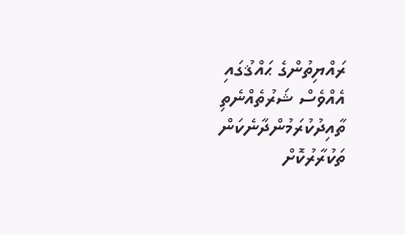ރައްޔިތުންގެ ޙައްޤުގައި އެއްވެސް ޝަރުތެއްނެތި ތާއިދުކުރަމުންދާނެކަން ތަކުރާރުކޮށް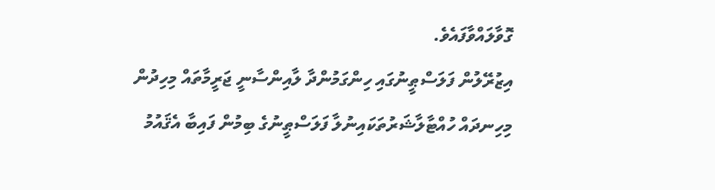ގޮވާލައްވާފައެވެ.
އިޒުރޭލުން ފަލަސްޠީނުގައި ހިންގަމުންދާ ލާއިންސާނީ ޖަރީމާތައް މިހިދުން މިހިނދައް ހުއްޓާލާޝަރުތަކައިނުލާ ފަލަސްޠީނުގެ ބިމުން ފައިބާ އެޤައުމު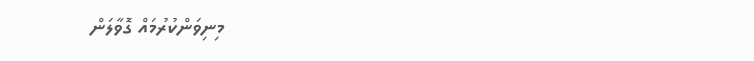މިނިވަންކުރުމައް ގޮވާލަން